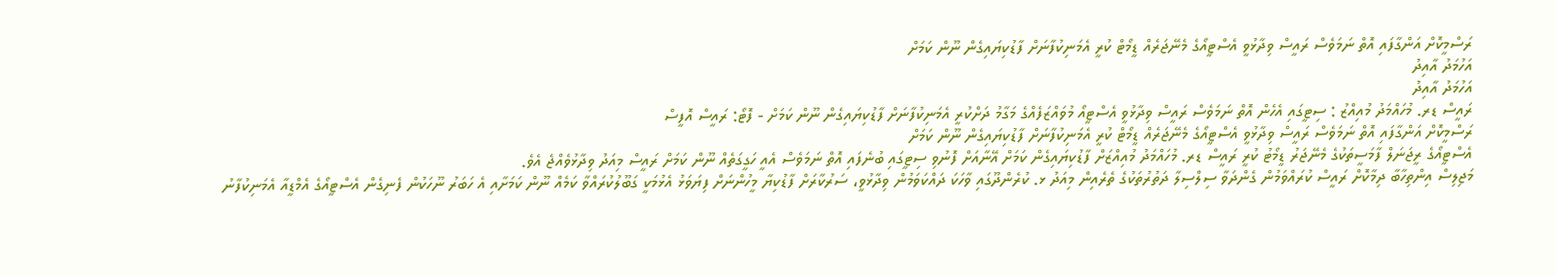ރަސްމީކޮށް އަންގާފައި އޮތް ނަމަވެސް ރައީސް ވިދާޅުވީ އެސްޓީއޯގެ މެނޭޖަރެއް ޑީމޯޓް ކުރީ އެމަނިކުފާނަށް ފާޑުކިޔައިގެން ނޫން ކަމަށް
އަހުމަދު އާއިދު
އަހުމަދު އާއިދު
ރައީސް ޑރ. މުހައްމަދު މުއިއްޒު : ސިޓީގައި އެހެން އޮތް ނަމަވެސް ރައީސް ވިދާޅުވީ އެސްޓީއޯ މުވައްޒަފެއްގެ މަގާމު ދަށްކުރީ އެމަނިކުފާނަށް ފާޑުކިޔައިގެން ނޫން ކަމަށް - ފޮޓޯ: ރައީސް އޮފީސް
ރަސްމީކޮށް އަންގާފައި އޮތް ނަމަވެސް ރައީސް ވިދާޅުވީ އެސްޓީއޯގެ މެނޭޖަރެއް ޑީމޯޓް ކުރީ އެމަނިކުފާނަށް ފާޑުކިޔައިގެން ނޫން ކަމަށް
އެސްޓީއޯގެ ރީޖަނަލް ފާމަސީތަކުގެ މެނޭޖަރު ޑީމޯޓު ކުރީ ރައީސް ޑރ. މުހައްމަދު މުއިއްޒަށް ފާޑުކިޔައިގެން ކަމަށް އޭނާއަށް ފޮނުވި ސިޓީގައި ބުނެފައި އޮތް ނަމަވެސް އެއީ ހަގީގަތެއް ނޫން ކަމަށް ރައީސް މިއަދު ވިދާޅުވެއްޖެ އެވެ.
މަޖިލިސް އިންތިހާބާ ދިމާކޮށް ރައީސް ކުރައްވަމުން ގެންދަވާ ސިލްސިލާ ދަތުރުތަކުގެ ތެރެއިން މިއަދު ޅ. ކުރެންދޫގައި ވާހަކަ ދައްކަވަމުން ވިދާޅުވީ، ސަރުކާރަށް ފާޑުކިޔާ މީހުންނަށް ފިޔަވަޅު އެޅުމަކީ ގަބޫލުކުރައްވާ ކަމެއް ނޫން ކަމަށާއި އެ ހަބަރު ނޫހަކުން ފެނިގެން އެސްޓީއޯގެ އެމްޑީއާ އެމަނިކުފާނު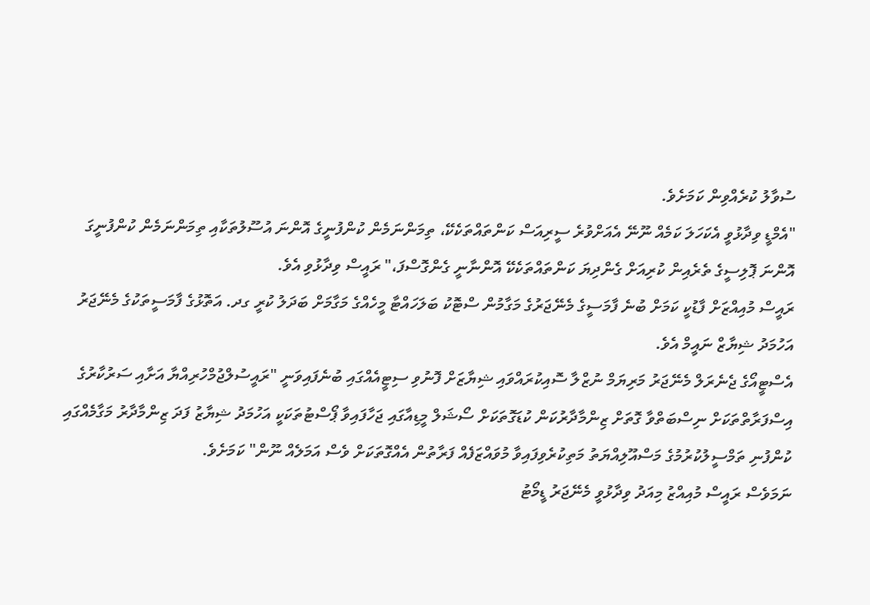ސުވާލު ކުރެއްވިން ކަމަށެވެ.
"އެމްޑީ ވިދާޅުވީ އެކަހަލަ ކަމެއް ނޫނޭ އެއަށްވުރެ ސީރިއަސް ކަންތައްތަކެކޭ، ތިމަންނަމެން ކުންފުނީގެ އޮންނަ އުސޫލުތަކާއި ތިމަންނަމެން ކުންފުނީގަ އޮންނަ ޕޮލިސީގެ ތެރެއިން ކުރިއަށް ގެންދިޔަ ކަންތައްތަކެކޭ އޮންނާނީ ގެންގޮސްފަ،" ރައީސް ވިދާޅުވި އެވެ.
ރައީސް މުއިއްޒަށް ފާޑުކީ ކަމަށް ބުނެ ފާމަސީގެ މެނޭޖަރުގެ މަގާމުން ސްޓޮކު ބަލަހައްޓާ މީހެއްގެ މަގާމަށް ބަދަލު ކުރީ ގދ. އަތޮޅުގެ ފާމަސީތަކުގެ މެނޭޖަރު އަހުމަދު ޝިޔާޒް ނައީމް އެވެ.
އެސްޓީއޯގެ ޖެނެރަލް މެނޭޖަރު މަރިޔަމް ނުޒްލާ ސޮއިކުރައްވައި ޝިޔާޒަށް ފޮނުވި ސިޓީއެއްގައި ބުނެފައިވަނީ "ރައީސުލްޖުމްހުރިއްޔާ އަށާއި ސަރުކާރުގެ އިސްފަރާތްތަކަށް ނިސްބަތްވާ ގޮތަށް ޒިންމާދާރުކަން ކުޑަގޮތަކަށް ސޯޝަލް މީޑިއާގައި ޖަހާފައިވާ ޕޯސްޓުތަކަކީ އަހުމަދު ޝިޔާޒު ފަދަ ޒިންމާދާރު މަގާމެއްގައި ކުންފުނި ތަމްސީލުކުރުމުގެ މަސްއޫލިއްޔަތު މަތިކުރެވިފައިވާ މުވައްޒަފެއް ފަރާތުން އެއްގޮތަކަށް ވެސް އަމަލެއް ނޫން" ކަމަށެވެ.
ނަމަވެސް ރައީސް މުއިއްޒު މިއަދު ވިދާޅުވީ މެނޭޖަރު ޑީމޯޓު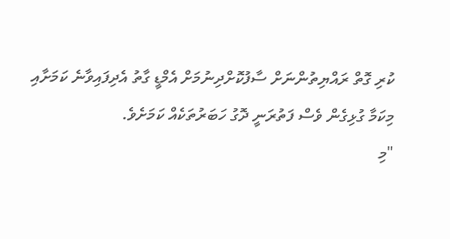ކުރި ގޮތް ރައްޔިތުންނަށް ސާފުކޮށްދިނުމަށް އެމްޑީ ގާތު އެދިފައިވާނެ ކަމަށާއި މިކަމާ ގުޅިގެން ވެސް ފަތުރަނީ ދޮގު ހަބަރުތަކެއް ކަމަށެވެ.
"މި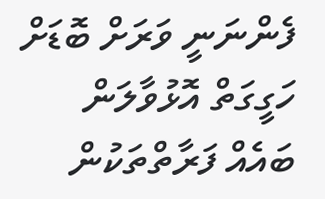ފެންނަނީ ވަރަށް ބޮޑަށް ހަގީގަތް އޮޅުވާލަން ބައެއް ފަރާތްތަކުން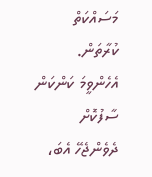މަސައްކަތް ކުރާތަން. އެހެންވީމަ ކަންކަން ސާފުކޮށް ދެވެންޖެހޭ އެބަ،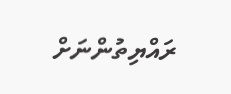ރައްޔިތުންނަށް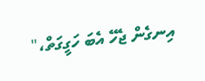އިނގެން ޖެހޭ އެބަ ހަގީގަތް،"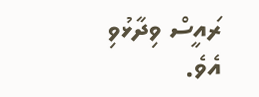ރައީސް ވިދާޅުވި އެވެ.